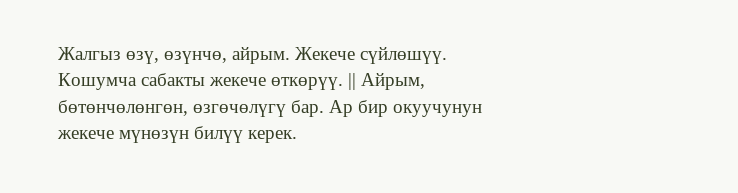Жалгыз өзү, өзүнчө, айрым. Жекече сүйлөшүү. Кошумча сабакты жекече өткөрүү. || Айрым, бөтөнчөлөнгөн, өзгөчөлүгү бар. Ар бир окуучунун жекече мүнөзүн билүү керек.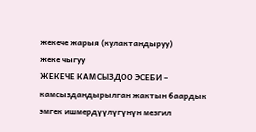жекече жарыя (кулактандыруу)
жеке чыгуу
ЖЕКЕЧЕ КАМСЫЗДОО ЭСЕБИ – камсыздандырылган жактын баардык эмгек ишмердүүлүгүнүн мезгил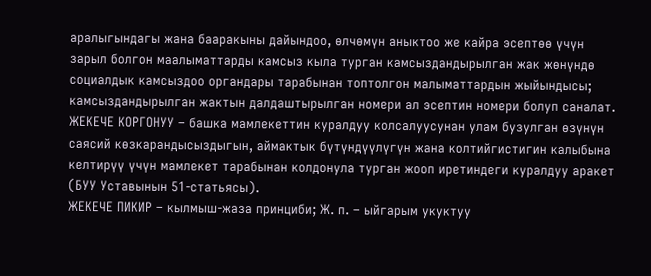аралыгындагы жана бааракыны дайындоо, өлчөмүн аныктоо же кайра эсептөө үчүн зарыл болгон маалыматтарды камсыз кыла турган камсыздандырылган жак жөнүндө социалдык камсыздоо органдары тарабынан топтолгон малыматтардын жыйындысы; камсыздандырылган жактын далдаштырылган номери ал эсептин номери болуп саналат.
ЖЕКЕЧЕ КОРГОНУУ – башка мамлекеттин куралдуу колсалуусунан улам бузулган өзүнүн саясий көзкарандысыздыгын, аймактык бүтүндүүлүгүн жана колтийгистигин калыбына келтирүү үчүн мамлекет тарабынан колдонула турган жооп иретиндеги куралдуу аракет (БУУ Уставынын 51-статьясы).
ЖЕКЕЧЕ ПИКИР – кылмыш-жаза принциби; Ж. п. – ыйгарым укуктуу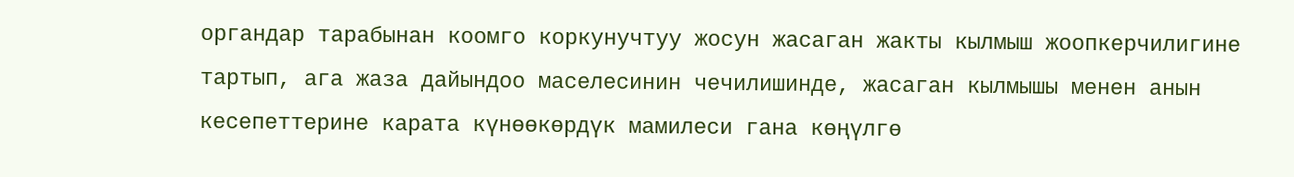органдар тарабынан коомго коркунучтуу жосун жасаган жакты кылмыш жоопкерчилигине тартып, ага жаза дайындоо маселесинин чечилишинде, жасаган кылмышы менен анын кесепеттерине карата күнөөкөрдүк мамилеси гана көңүлгө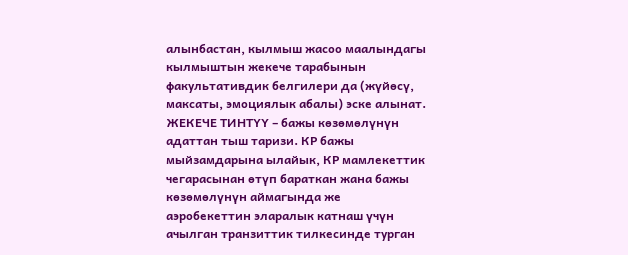алынбастан, кылмыш жасоо маалындагы кылмыштын жекече тарабынын факультативдик белгилери да (жүйөсү, максаты, эмоциялык абалы) эске алынат.
ЖЕКЕЧЕ ТИНТҮҮ – бажы көзөмөлүнүн адаттан тыш таризи. КР бажы мыйзамдарына ылайык, КР мамлекеттик чегарасынан өтүп бараткан жана бажы көзөмөлүнүн аймагында же аэробекеттин эларалык катнаш үчүн ачылган транзиттик тилкесинде турган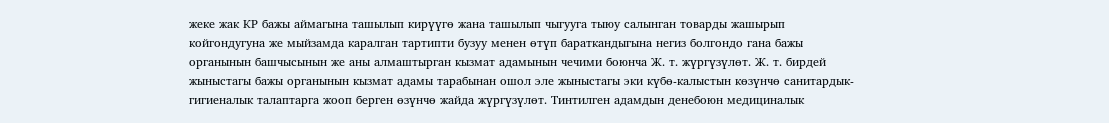жеке жак КР бажы аймагына ташылып кирүүгө жана ташылып чыгууга тыюу салынган товарды жашырып койгондугуна же мыйзамда каралган тартипти бузуу менен өтүп бараткандыгына негиз болгондо гана бажы органынын башчысынын же аны алмаштырган кызмат адамынын чечими боюнча Ж. т. жүргүзүлөт. Ж. т. бирдей жыныстагы бажы органынын кызмат адамы тарабынан ошол эле жыныстагы эки күбө-калыстын көзүнчө санитардык-гигиеналык талаптарга жооп берген өзүнчө жайда жүргүзүлөт. Тинтилген адамдын денебоюн медициналык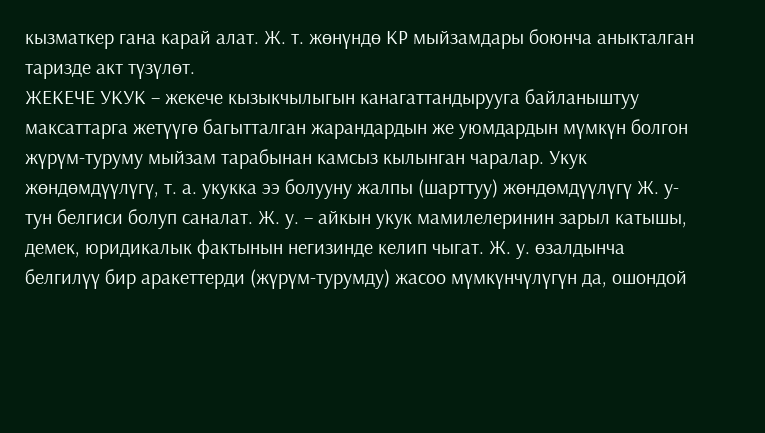кызматкер гана карай алат. Ж. т. жөнүндө КР мыйзамдары боюнча аныкталган таризде акт түзүлөт.
ЖЕКЕЧЕ УКУК – жекече кызыкчылыгын канагаттандырууга байланыштуу максаттарга жетүүгө багытталган жарандардын же уюмдардын мүмкүн болгон жүрүм-туруму мыйзам тарабынан камсыз кылынган чаралар. Укук жөндөмдүүлүгү, т. а. укукка ээ болууну жалпы (шарттуу) жөндөмдүүлүгү Ж. у-тун белгиси болуп саналат. Ж. у. – айкын укук мамилелеринин зарыл катышы, демек, юридикалык фактынын негизинде келип чыгат. Ж. у. өзалдынча белгилүү бир аракеттерди (жүрүм-турумду) жасоо мүмкүнчүлүгүн да, ошондой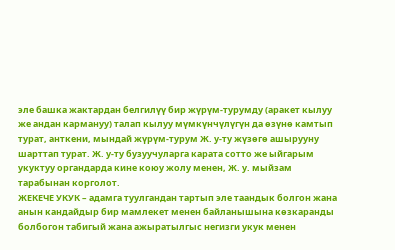эле башка жактардан белгилүү бир жүрүм-турумду (аракет кылуу же андан кармануу) талап кылуу мүмкүнчүлүгүн да өзүнө камтып турат, анткени, мындай жүрүм-турум Ж. у-ту жүзөгө ашырууну шарттап турат. Ж. у-ту бузуучуларга карата сотто же ыйгарым укуктуу органдарда кине коюу жолу менен, Ж. у. мыйзам тарабынан корголот.
ЖЕКЕЧЕ УКУК – адамга туулгандан тартып эле таандык болгон жана анын кандайдыр бир мамлекет менен байланышына көзкаранды болбогон табигый жана ажыратылгыс негизги укук менен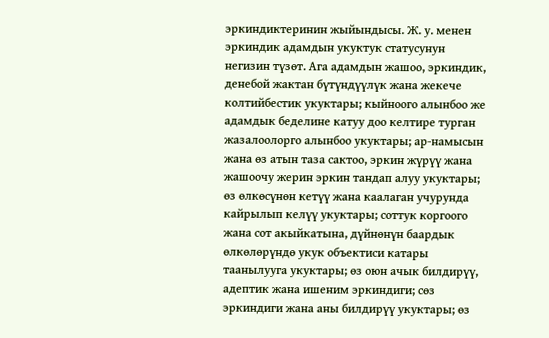эркиндиктеринин жыйындысы. Ж. у. менен эркиндик адамдын укуктук статусунун негизин түзөт. Ага адамдын жашоо, эркиндик, денебой жактан бүтүндүүлүк жана жекече колтийбестик укуктары; кыйноого алынбоо же адамдык беделине катуу доо келтире турган жазалоолорго алынбоо укуктары; ар-намысын жана өз атын таза сактоо, эркин жүрүү жана жашоочу жерин эркин тандап алуу укуктары; өз өлкөсүнөн кетүү жана каалаган учурунда кайрылып келүү укуктары; соттук коргоого жана сот акыйкатына, дүйнөнүн баардык өлкөлөрүндө укук объектиси катары таанылууга укуктары; өз оюн ачык билдирүү, адептик жана ишеним эркиндиги; сөз эркиндиги жана аны билдирүү укуктары; өз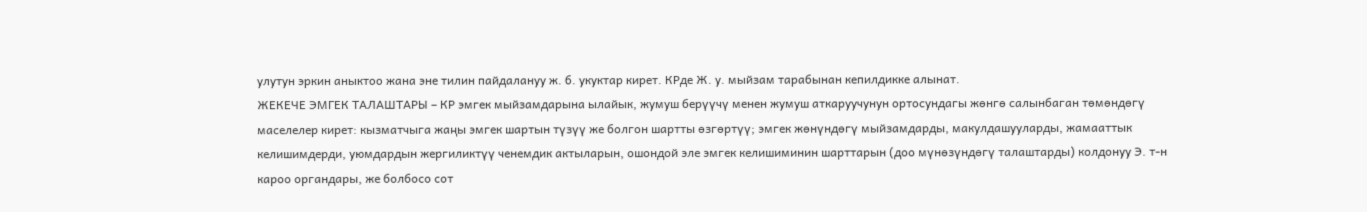улутун эркин аныктоо жана эне тилин пайдалануу ж. б. укуктар кирет. КРде Ж. у. мыйзам тарабынан кепилдикке алынат.
ЖЕКЕЧЕ ЭМГЕК ТАЛАШТАРЫ – КР эмгек мыйзамдарына ылайык, жумуш берүүчү менен жумуш аткаруучунун ортосундагы жөнгө салынбаган төмөндөгү маселелер кирет: кызматчыга жаңы эмгек шартын түзүү же болгон шартты өзгөртүү; эмгек жөнүндөгү мыйзамдарды, макулдашууларды, жамааттык келишимдерди, уюмдардын жергиликтүү ченемдик актыларын, ошондой эле эмгек келишиминин шарттарын (доо мүнөзүндөгү талаштарды) колдонуу Э. т-н кароо органдары, же болбосо сот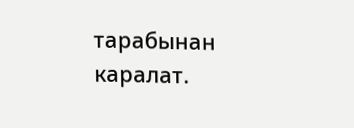тарабынан каралат.